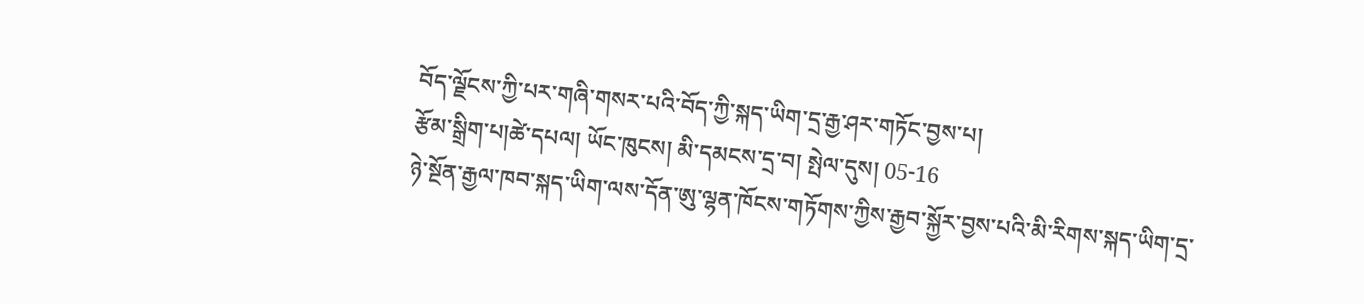བོད་ལྗོངས་ཀྱི་པར་གཞི་གསར་པའི་བོད་ཀྱི་སྐད་ཡིག་དྲ་རྒྱ་ཤར་གཏོང་བྱས་པ།
རྩོམ་སྒྲིག་པ།ཚེ་དཔལ། ཡོང་ཁུངས། མི་དམངས་དྲ་བ། སྤེལ་དུས། 05-16
ཉེ་སྔོན་རྒྱལ་ཁབ་སྐད་ཡིག་ལས་དོན་ཨུ་ལྷན་ཁོངས་གཏོགས་ཀྱིས་རྒྱབ་སྐྱོར་བྱས་པའི་མི་རིགས་སྐད་ཡིག་དྲ་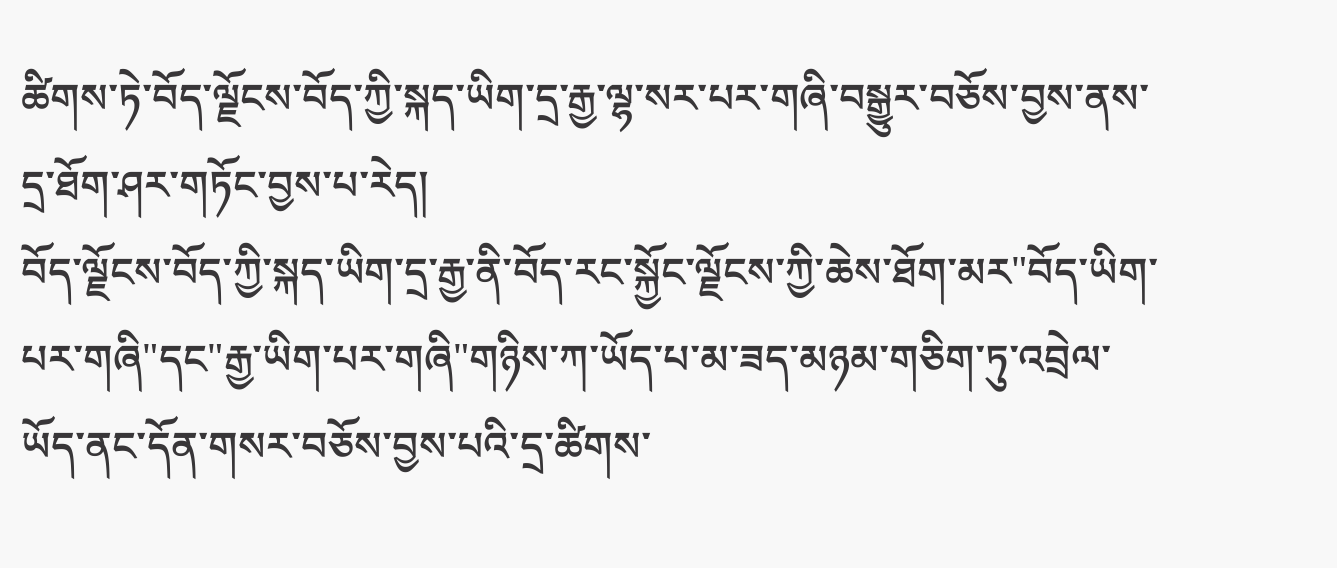ཚིགས་ཏེ་བོད་ལྗོངས་བོད་ཀྱི་སྐད་ཡིག་དྲ་རྒྱ་ལྷ་སར་པར་གཞི་བསྒྱུར་བཅོས་བྱས་ནས་དྲ་ཐོག་ཤར་གཏོང་བྱས་པ་རེད།
བོད་ལྗོངས་བོད་ཀྱི་སྐད་ཡིག་དྲ་རྒྱ་ནི་བོད་རང་སྐྱོང་ལྗོངས་ཀྱི་ཆེས་ཐོག་མར"བོད་ཡིག་པར་གཞི"དང"རྒྱ་ཡིག་པར་གཞི"གཉིས་ཀ་ཡོད་པ་མ་ཟད་མཉམ་གཅིག་ཏུ་འབྲེལ་ཡོད་ནང་དོན་གསར་བཅོས་བྱས་པའི་དྲ་ཚིགས་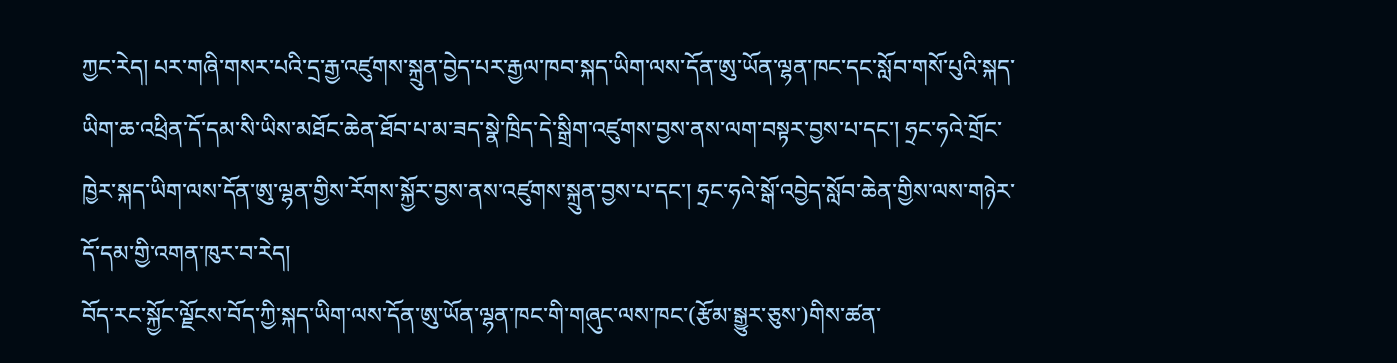ཀྱང་རེད། པར་གཞི་གསར་པའི་དྲ་རྒྱ་འཛུགས་སྐྲུན་བྱེད་པར་རྒྱལ་ཁབ་སྐད་ཡིག་ལས་དོན་ཨུ་ཡོན་ལྷན་ཁང་དང་སློབ་གསོ་པུའི་སྐད་ཡིག་ཆ་འཕྲིན་དོ་དམ་སི་ཡིས་མཐོང་ཆེན་ཐོབ་པ་མ་ཟད་སྣེ་ཁྲིད་དེ་སྒྲིག་འཛུགས་བྱས་ནས་ལག་བསྟར་བྱས་པ་དང་། ཧྲང་ཧའེ་གྲོང་ཁྱེར་སྐད་ཡིག་ལས་དོན་ཨུ་ལྷན་གྱིས་རོགས་སྐྱོར་བྱས་ནས་འཛུགས་སྐྲུན་བྱས་པ་དང་། ཧྲང་ཧའེ་སྒོ་འབྱེད་སློབ་ཆེན་གྱིས་ལས་གཉེར་དོ་དམ་གྱི་འགན་ཁུར་བ་རེད།
བོད་རང་སྐྱོང་ལྗོངས་བོད་ཀྱི་སྐད་ཡིག་ལས་དོན་ཨུ་ཡོན་ལྷན་ཁང་གི་གཞུང་ལས་ཁང་(རྩོམ་སྒྱུར་ཅུས་)གིས་ཚན་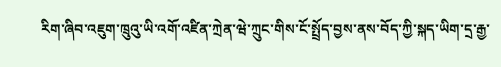རིག་ཞིབ་འཇུག་ཁྲུའུ་ཡི་འགོ་འཛིན་ཀྲེན་ཝེ་ཀྲུང་གིས་ངོ་སྤྲོད་བྱས་ནས་བོད་ཀྱི་སྐད་ཡིག་དྲ་རྒྱ་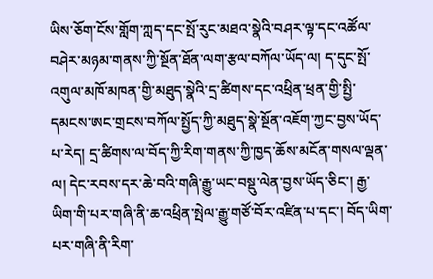ཡིས་ཅོག་ངོས་གློག་ཀླད་དང་སྤོ་རུང་མཐའ་སྣེའི་བཤར་ལྟ་དང་འཚོལ་བཤེར་མཉམ་གནས་ཀྱི་སྔོན་ཐོན་ལག་རྩལ་བཀོལ་ཡོད་ལ། ད་དུང་སྤོ་འགུལ་མཁོ་མཁན་གྱི་མཐུད་སྣེའི་དྲ་ཚིགས་དང་འཕྲིན་ཕྲན་གྱི་སྤྱི་དམངས་ཨང་གྲངས་བཀོལ་སྤྱོད་ཀྱི་མཐུད་སྣེ་སྔོན་འཇོག་ཀྱང་བྱས་ཡོད་པ་རེད། དྲ་ཚིགས་ལ་བོད་ཀྱི་རིག་གནས་ཀྱི་ཁྱད་ཆོས་མངོན་གསལ་ལྡན་ལ། དེང་རབས་དར་ཆེ་བའི་གཞི་རྒྱུ་ཡང་བསྡུ་ལེན་བྱས་ཡོད་ཅིང་། རྒྱ་ཡིག་གི་པར་གཞི་ནི་ཆ་འཕྲིན་སྤེལ་རྒྱུ་གཙོ་བོར་འཛིན་པ་དང་། བོད་ཡིག་པར་གཞི་ནི་རིག་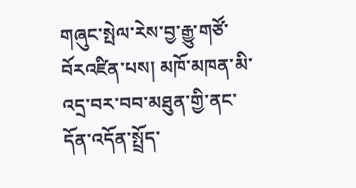གཞུང་སྤེལ་རེས་བྱ་རྒྱུ་གཙོ་བོརའཛིན་པས། མཁོ་མཁན་མི་འདྲ་བར་བབ་མཐུན་གྱི་ནང་དོན་འདོན་སྤྲོད་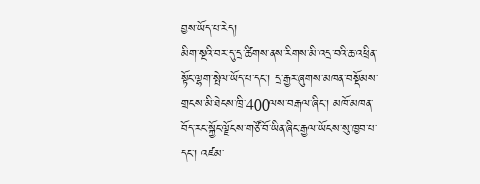བྱས་ཡོད་པ་རེད།
མིག་སྔའི་བར་དུ་དྲ་ཚིགས་ནས་རིགས་མི་འདྲ་བའི་ཆ་འཕྲིན་སྟོང་ལྷག་སྤེལ་ཡོད་པ་དང་། དྲ་རྒྱར་ཞུགས་མཁན་བསྡོམས་གྲངས་མི་ཐེངས་ཁྲི་400ལས་བརྒལ་ཞིང་། མཁོ་མཁན་བོད་རང་སྐྱོང་ལྗོངས་གཙོ་བོ་ཡིན་ཞིང་རྒྱལ་ཡོངས་སུ་ཁྱབ་པ་དང་། འཛམ་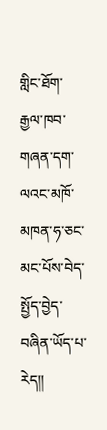གླིང་ཐོག་རྒྱལ་ཁབ་གཞན་དག་ལའང་མཁོ་མཁན་ཧ་ཅང་མང་པོས་བེད་སྤྱོད་བྱེད་བཞིན་ཡོད་པ་རེད།།